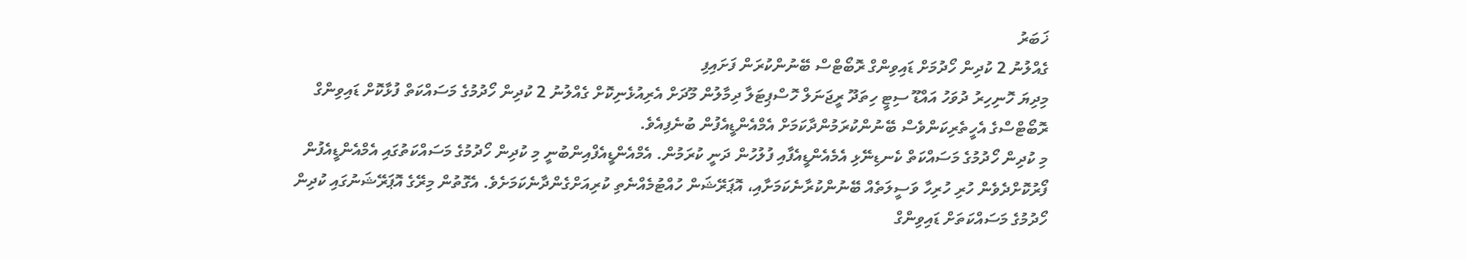ޚަބަރު
ގެއްލުނު 2 ކުދިން ހޯދުމަށް ޑައިވިންގް ރޮބޯޓްސް ބޭނުންކުރަން ފަށައިފި
މިދިޔަ ހޮނިހިރު ދުވަހު އައްޑޫ ސިޓީ ހިތަދޫ ރީޖަނަލް ހޮސްޕިޓަލާ ދިމާލުން މޫދަށް އެރިއުޅެނިކޮށް ގެއްލުނު 2 ކުދިން ހޯދުމުގެ މަސައްކަތް ފުޅާކޮށް ޑައިވިންގް ރޮބޯޓްސްގެ އެހީތެރިކަންވެސް ބޭނުންކުރަމުންދާކަމަށް އެމްއެންޑީއެފުން ބުނެފިއެވެ.
މި ކުދިން ހޯދުމުގެ މަސައްކަތް ކެނޑިނޭޅި އެމެއެންޑީއެފާއި ފުލުހުން ދަނީ ކުރަމުން. އެމްއެންޑީއެފްއިންބުނީ މި ކުދިން ހޯދުމުގެ މަސައްކަތުގައި އެމްއެންޑީއެފުން ފޯރުކޮށްދެވެން ހުރި ހުރިހާ ވަސީލަތެއް ބޭނުންކުރާނެކަމަށާއި، އޮޕަރޭޝަން ހުއްޓުމެއްނެތި ކުރިއަށްގެންދާނެކަމަށެވެ. އެގޮތުން މިރޭގެ އޮޕަރޭޝަނުގައި ކުދިން ހޯދުމުގެ މަސައްކަތަށް ޑައިވިންގް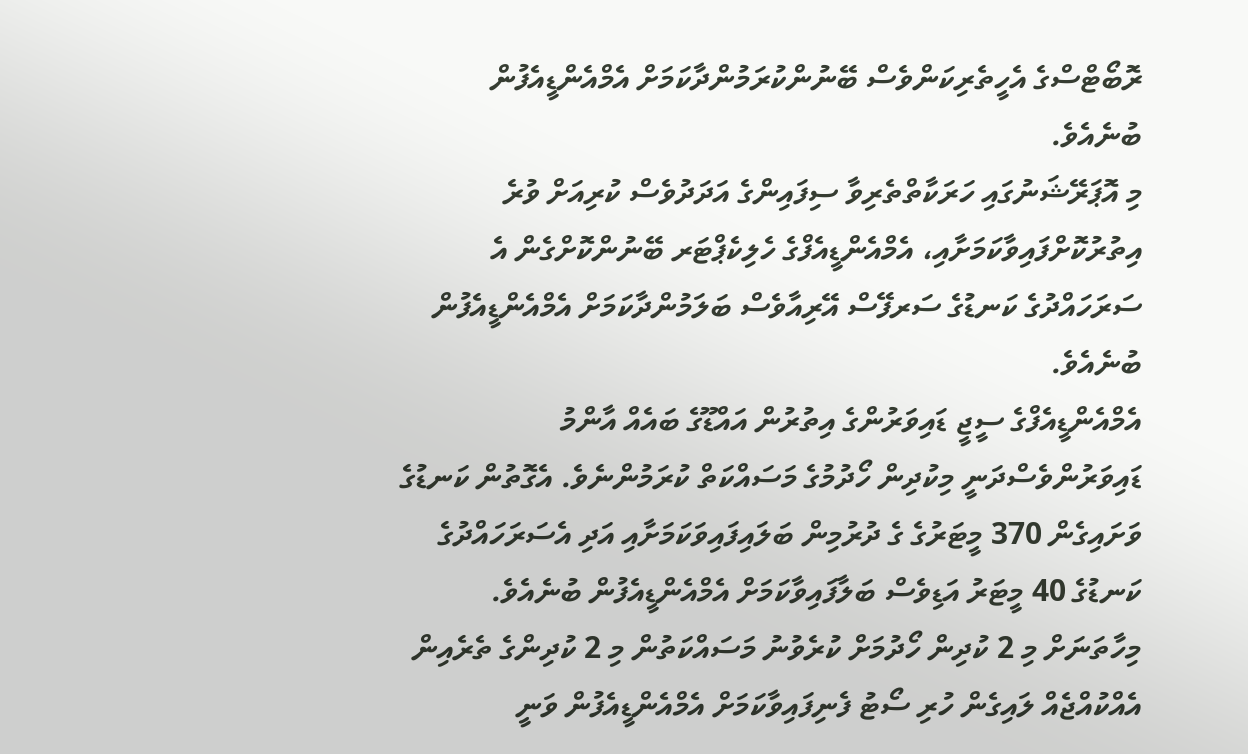ރޮބޯޓްސްގެ އެހީތެރިކަންވެސް ބޭނުންކުރަމުންދާކަމަށް އެމްއެންޑީއެފުން ބުނެއެވެ.
މި އޮޕަރޭޝަނުގައި ހަރަކާތްތެރިވާ ސިފައިންގެ އަދަދުވެސް ކުރިއަށް ވުރެ އިތުރުކޮށްފައިވާކަމަށާއި، އެމްއެންޑީއެފްގެ ހެލިކެޕްޓަރ ބޭނުންކޮށްގެން އެ ސަރަހައްދުގެ ކަނޑުގެ ސަރފޭސް އޭރިއާވެސް ބަލަމުންދާކަމަށް އެމްއެންޑީއެފުން ބުނެއެވެ.
އެމްއެންޑީއެފްގެ ސީޖީ ޑައިވަރުންގެ އިތުރުން އައްޑޫގެ ބައެއް އާންމު ޑައިވަރުންވެސްދަނީ މިކުދިން ހޯދުމުގެ މަސައްކަތް ކުރަމުންނެވެ. އެގޮތުން ކަނޑުގެ ވަށައިގެން 370 މީޓަރުގެ ގެ ދުރުމިން ބަލައިފައިވަކަމަށާއި އަދި އެސަރަހައްދުގެ ކަނޑުގެ 40 މީޓަރު އަޑިވެސް ބަލާފައިވާކަމަށް އެމްއެންޑީއެފުން ބުނެއެވެ.
މިހާތަނަށް މި 2 ކުދިން ހޯދުމަށް ކުރެވުނު މަސައްކަތުން މި 2 ކުދިންގެ ތެރެއިން އެއްކުއްޖެއް ލައިގެން ހުރި ސޯޓު ފެނިފައިވާކަމަށް އެމްއެންޑީއެފުން ވަނީ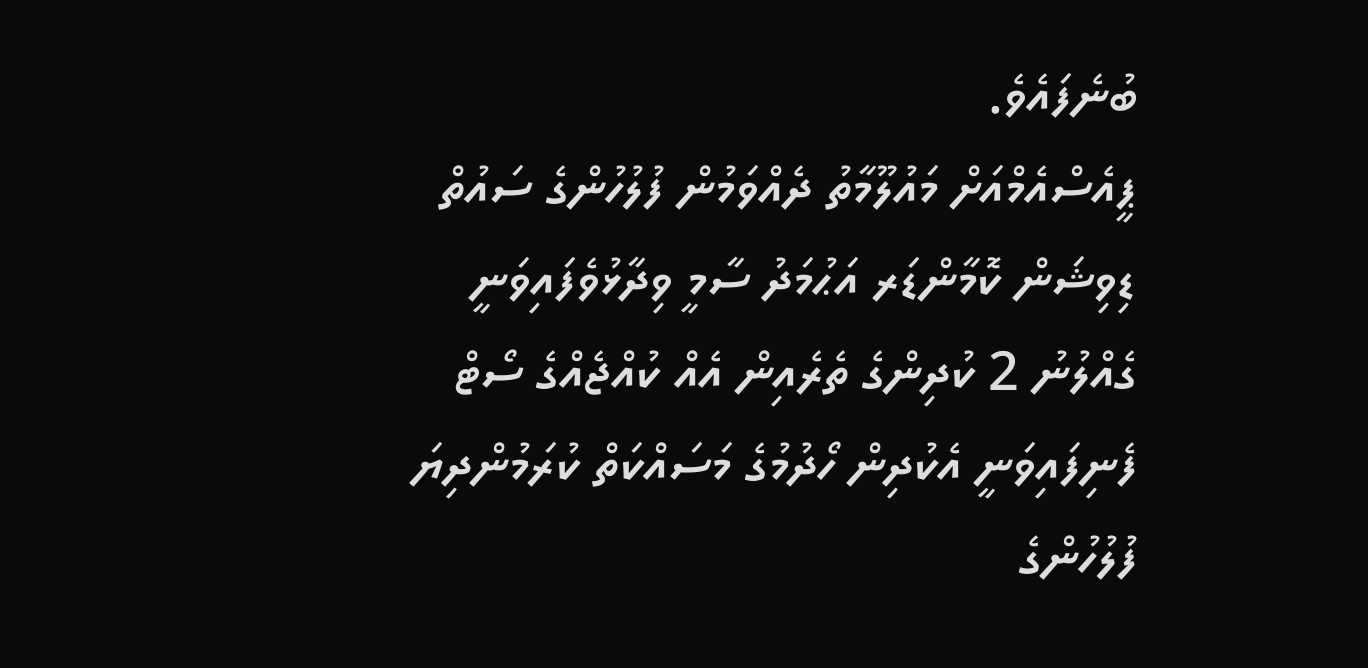ބުނެފައެވެ.
ޕީއެސްއެމްއަށް މައުލޫމާތު ދެއްވަމުން ފުލުހުންގެ ސައުތް ޑިވިޝަން ކޮމާންޑަރ އަޙުމަދު ސާމީ ވިދާޅުވެފައިވަނީ ގެއްލުނު 2 ކުދިންގެ ތެރެއިން އެއް ކުއްޖެއްގެ ސޯޓް ފެނިފައިވަނީ އެކުދިން ހޯދުމުގެ މަސައްކަތް ކުރަމުންދިޔަ ފުލުހުންގެ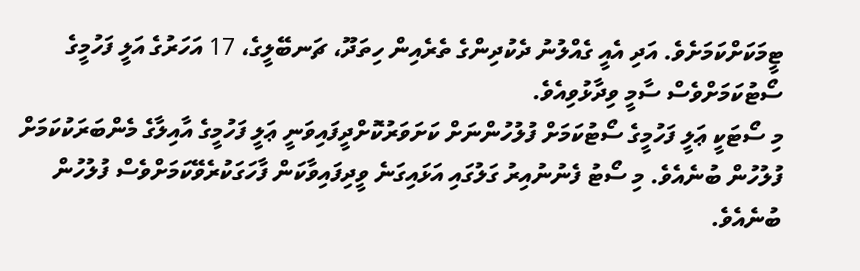ޓީމަކަށްކަމަށެވެ. އަދި އެއީ ގެއްލުނު ދެކުދިންގެ ތެރެއިން ހިތަދޫ، ޗަނބޭލީގެ، 17 އަހަރުގެ އަލީ ފަހުމީގެ ސޯޓުކަމަށްވެސް ސާމީ ވިދާޅުވިއެވެ.
މި ސޯޓަކީ ޢަލީ ފަހުމީގެ ސޯޓުކަމަށް ފުލުހުންނަށް ކަށަވަރުކޮށްދީފައިވަނީ ޢަލީ ފަހުމީގެ އާއިލާގެ މެންބަރަކުކަމަށް ފުލުހުން ބުނެއެވެ. މި ސޯޓު ފެނުނުއިރު ގަލުގައި އަޅައިގަނެ ވީދިފައިވާކަން ފާހަގަކުރެވޭކަމަށްވެސް ފުލުހުން ބުނެއެވެ.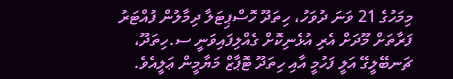މިމަހުގެ 21 ވަނަ ދުވަހު، ހިތަދޫ ހޮސްޕިޓަލާ ދިމާލުން ފުއްޓަރު ފަރާތަށް މޫދަށް އެރި އުޅެނިކޮށް ގެއްލިފައިވަނީ ސ.ހިތަދޫ، ޗަނބޭލީގޭ އަލީ ފަހުމީ އާއި ހިތަދޫ ޓޮޕާޒް މަޔާމީން ޢަލީއެވެ.